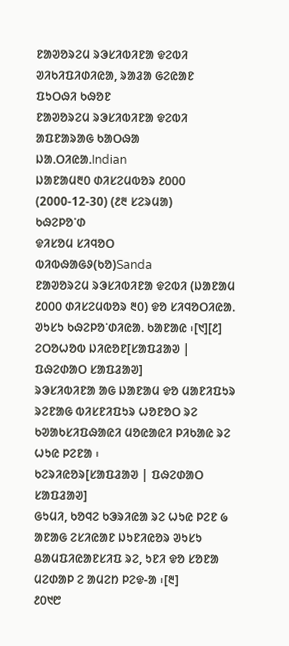ᱱᱟᱣᱚᱨᱮᱢ ᱨᱳᱥᱤᱵᱤᱱᱟ ᱫᱮᱵᱤ
ᱣᱤᱠᱤᱯᱤᱰᱤᱭᱟ, ᱨᱟᱲᱟ ᱜᱮᱭᱟᱱ ᱯᱩᱛᱷᱤ ᱠᱷᱚᱱ
ᱱᱟᱣᱚᱨᱮᱢ ᱨᱳᱥᱤᱵᱤᱱᱟ ᱫᱮᱵᱤ
ᱟᱯᱱᱟᱨᱟᱜ ᱠᱟᱛᱷᱟ
ᱡᱟᱹᱛᱤᱭᱟᱹIndian
ᱡᱟᱱᱟᱢ᱓᱐ ᱰᱤᱥᱮᱢᱵᱚᱨ ᱒᱐᱐᱐ (2000-12-30) (᱒᱓ ᱥᱮᱨᱢᱟ)
ᱠᱷᱮᱞᱚᱸᱰ
ᱫᱤᱥᱚᱢ ᱥᱤᱧᱚᱛ
ᱵᱤᱵᱷᱟᱜᱽ(ᱠᱚ)Sanda
ᱱᱟᱣᱚᱨᱮᱢ ᱨᱳᱥᱤᱵᱤᱱᱟ ᱫᱮᱵᱤ (ᱡᱟᱱᱟᱢ ᱒᱐᱐᱐ ᱰᱤᱥᱮᱢᱵᱚᱨ ᱓᱐) ᱫᱚ ᱥᱤᱧᱚᱛᱤᱭᱟᱹ ᱣᱩᱥᱩ ᱠᱷᱮᱞᱚᱸᱰᱤᱭᱟᱹ ᱠᱟᱱᱟᱭ ᱾[᱑][᱒]
ᱮᱛᱚᱦᱚᱵ ᱡᱤᱭᱚᱱ[ᱥᱟᱯᱲᱟᱣ | ᱯᱷᱮᱰᱟᱛ ᱥᱟᱯᱲᱟᱣ]
ᱨᱳᱥᱤᱵᱤᱱᱟ ᱟᱜ ᱡᱟᱱᱟᱢ ᱫᱚ ᱢᱟᱱᱤᱯᱩᱨ ᱨᱮᱱᱟᱜ ᱵᱤᱥᱱᱤᱯᱩᱨ ᱦᱚᱱᱚᱛ ᱨᱮ ᱠᱣᱟᱠᱥᱤᱯᱷᱟᱭᱤ ᱢᱚᱭᱟᱭᱤ ᱞᱤᱠᱟᱭ ᱨᱮ ᱦᱩᱭ ᱞᱮᱱᱟ ᱾
ᱠᱮᱨᱤᱭᱚᱨ[ᱥᱟᱯᱲᱟᱣ | ᱯᱷᱮᱰᱟᱛ ᱥᱟᱯᱲᱟᱣ]
ᱜᱩᱢᱤ, ᱠᱚᱧᱮ ᱠᱳᱨᱤᱭᱟ ᱨᱮ ᱦᱩᱭ ᱞᱮᱱ ᱙ ᱟᱱᱟᱜ ᱮᱥᱤᱭᱟᱱ ᱡᱩᱱᱤᱭᱚᱨ ᱣᱩᱥᱩ ᱪᱟᱢᱯᱤᱭᱟᱱᱥᱤᱯ ᱨᱮ, ᱩᱱᱤ ᱫᱚ ᱥᱚᱱᱟ ᱢᱮᱰᱟᱞ ᱮ ᱟᱢᱮᱴ ᱞᱮᱫ-ᱟ ᱾[᱓]
᱒᱐᱑᱘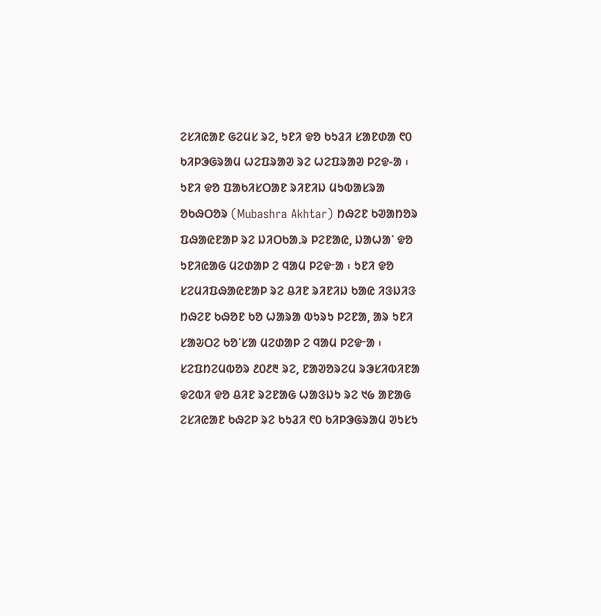ᱮᱥᱤᱭᱟᱱ ᱜᱮᱢᱥ ᱨᱮ, ᱩᱱᱤ ᱫᱚ ᱠᱩᱲᱤ ᱥᱟᱱᱰᱟ ᱖᱐ ᱠᱤᱞᱳᱜᱨᱟᱢ ᱦᱮᱯᱨᱟᱣ ᱨᱮ ᱦᱮᱯᱨᱟᱣ ᱞᱮᱫ-ᱟ ᱾ ᱩᱱᱤ ᱫᱚ ᱯᱟᱠᱤᱥᱛᱟᱱ ᱨᱤᱱᱤᱡ ᱢᱩᱵᱟᱥᱨᱟ ᱚᱠᱷᱛᱚᱨ (Mubashra Akhtar) ᱴᱷᱮᱱ ᱠᱣᱟᱴᱚᱨ ᱯᱷᱟᱭᱱᱟᱞ ᱨᱮ ᱡᱤᱛᱠᱟᱹᱨ ᱞᱮᱱᱟᱭ, ᱡᱟᱦᱟᱸ ᱫᱚ ᱩᱱᱤᱭᱟᱜ ᱢᱮᱰᱟᱞ ᱮ ᱧᱟᱢ ᱞᱮᱫᱼᱟ ᱾ ᱩᱱᱤ ᱫᱚ ᱥᱮᱢᱤᱯᱷᱟᱭᱱᱟᱞ ᱨᱮ ᱪᱤᱱ ᱨᱤᱱᱤᱡ ᱠᱟᱭ ᱤᱝᱡᱤᱝ ᱴᱷᱮᱱ ᱠᱷᱚᱱ ᱠᱚ ᱦᱟᱨᱟ ᱵᱩᱨᱩ ᱞᱮᱱᱟ, ᱟᱨ ᱩᱱᱤ ᱥᱟᱶᱛᱮ ᱠᱚᱸᱥᱟ ᱢᱮᱰᱟᱞ ᱮ ᱧᱟᱢ ᱞᱮᱫᱼᱟ ᱾
ᱥᱮᱯᱴᱮᱢᱵᱚᱨ ᱒᱐᱒᱓ ᱨᱮ, ᱱᱟᱣᱚᱨᱮᱢ ᱨᱳᱥᱤᱵᱤᱱᱟ ᱫᱮᱵᱤ ᱫᱚ ᱪᱤᱱ ᱨᱮᱱᱟᱜ ᱦᱟᱝᱡᱩ ᱨᱮ ᱑᱙ ᱟᱱᱟᱜ ᱮᱥᱤᱭᱟᱱ ᱠᱷᱮᱞ ᱨᱮ ᱠᱩᱲᱤ ᱖᱐ ᱠᱤᱞᱳᱜᱨᱟᱢ ᱣᱩᱥᱩ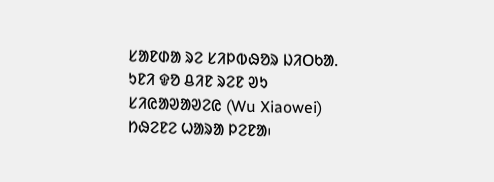ᱥᱟᱱᱰᱟ ᱨᱮ ᱥᱤᱞᱵᱷᱚᱨ ᱡᱤᱛᱠᱟ. ᱩᱱᱤ ᱫᱚ ᱪᱤᱱ ᱨᱮᱱ ᱣᱩ ᱥᱤᱭᱟᱣᱟᱣᱮᱭ (Wu Xiaowei) ᱴᱷᱮᱱᱮ ᱦᱟᱨᱟ ᱞᱮᱱᱟ᱾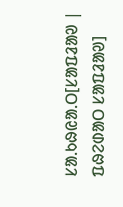ᱥᱟᱹᱠᱷᱭᱟᱹᱛ[ᱥᱟᱯᱲᱟᱣ | ᱯᱷᱮᱰᱟᱛ ᱥᱟᱯᱲᱟᱣ]